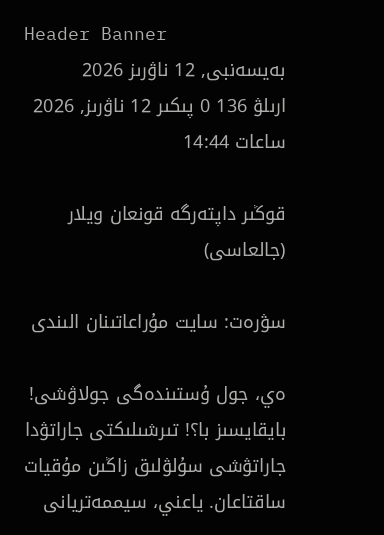Header Banner
بەيسەنبى, 12 ناۋرىز 2026
ارىلۋ 136 0 پىكىر 12 ناۋرىز, 2026 ساعات 14:44

قوڭىر داپتەرگە قونعان ويلار (جالعاسى)

سۋرەت: سايت مۇراعاتىنان الىندى

ەي، جول ۇستىندەگى جولاۋشى! بايقايسىز با؟! تىرشىلىكتى جاراتۋدا جاراتۋشى سۇلۋلىق زاڭىن مۇقيات ساقتاعان. ياعني، سيممەتريانى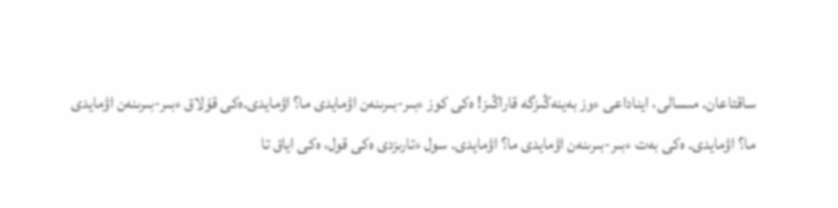ساقتاعان. مىسالى، ايناداعى ءوز بەينەڭىزگە قاراڭىز! ەكى كوز ءبىر-بىرىنەن اۋمايدى ما؟ اۋمايدى.ەكى قۇلاق ءبىر-بىرىنەن اۋمايدى ما؟ اۋمايدى. ەكى بەت ءبىر-بىرىنەن اۋمايدى ما؟ اۋمايدى. سول ءتارىزدى ەكى قول، ەكى اياق تا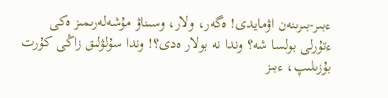ءبىر-بىرىنەن اۋمايدى! ەگەر، ولار، وسىناۋ مۇشەلەرىمىز ەكى ءتۇرلى بولسا شە؟ وندا نە بولار ەدى؟! وندا سۇلۋلىق زاڭى كۇرت بۇزىلىپ، ءبىز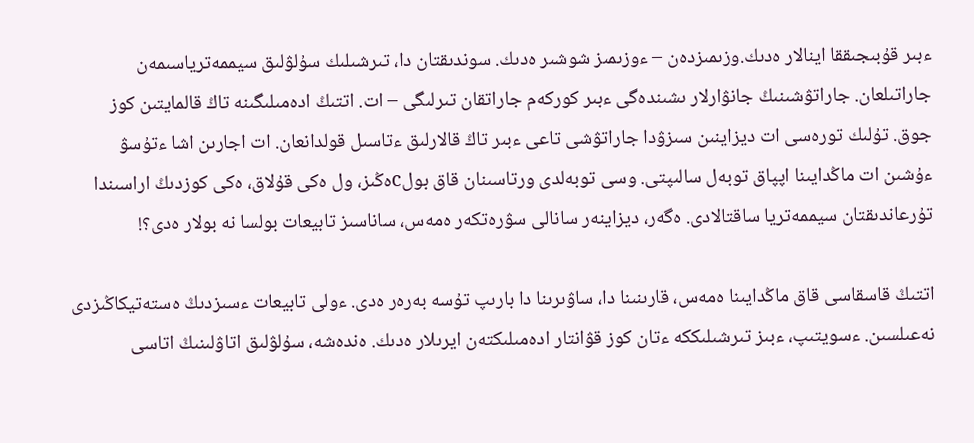ءبىر قۇبىجىققا اينالار ەدىك.وزىمىزدەن – ءوزىمىز شوشىر ەدىك. سوندىقتان دا، تىرشىلىك سۇلۋلىق سيممەترياسىمەن جاراتىلعان. جاراتۋشىنىڭ جانۋارلار ىشىندەگى ءبىر كوركەم جاراتقان تىرلىگى – ات. اتتىڭ ادەمىلىگىنە تاڭ قالمايتىن كوز جوق. تۇلىك تورەسى ات ديزاينىن سىزۋدا جاراتۋشى تاعى ءبىر تاڭ قالارلىق ءتاسىل قولدانعان. ات اجارىن اشا ءتۇسۋ ءۇشىن ات ماڭدايىنا اپپاق توبەل سالىپتى. وسى توبەلدى ورتاسىنان قاق بولcەڭىز، ول ەكى قۇلاق، ەكى كوزدىڭ اراسىندا تۇرعاندىقتان سيممەتريا ساقتالادى. ەگەر، ديزاينەر سانالى سۋرەتكەر ەمەس، ساناسىز تابيعات بولسا نە بولار ەدى؟!

اتتىڭ قاسقاسى قاق ماڭدايىنا ەمەس، قارىنىنا دا، ساۋىرىنا دا بارىپ تۇسە بەرەر ەدى. ءولى تابيعات ءسىزدىڭ ەستەتيكاڭىزدى نەعىلسىن. ءسويتىپ، ءبىز تىرشىلىككە ءتان كوز قۋانتار ادەمىلىكتەن ايرىلار ەدىك. ەندەشە، سۇلۋلىق اتاۋلىنىڭ اتاسى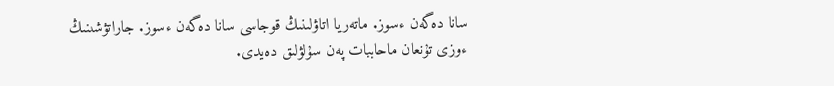سانا دەگەن ءسوز. ماتەريا اتاۋلىنىڭ قوجاسى سانا دەگەن ءسوز. جاراتۋشىنىڭ ءوزى تۇنعان ماحاببات پەن سۇلۋلىق دەيدى.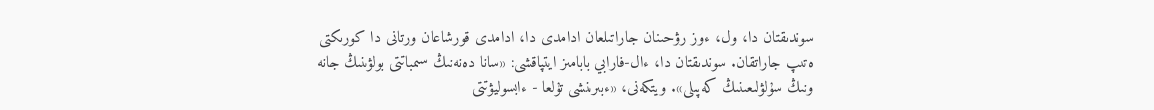سوندىقتان دا، ول، ءوز رۋحىنان جاراتىلعان ادامدى دا، ادامدى قورشاعان ورتانى دا كورىكتى ەتىپ جاراتقان. سوندىقتان دا، ءال-فارابي بابامىز ايتپاقشى: «سانا دەنەنىڭ سىمباتتى بولۋىنىڭ جانە ونىڭ سۇلۋلىعىنىڭ كەپىلى». ويتكەنى، «ءبىرىنشى تۇلعا - ءابسوليۋتتى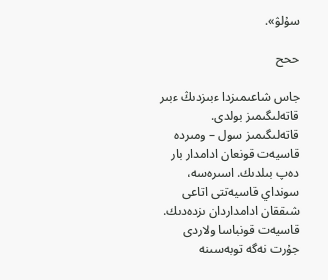سۇلۋ».

ححح

جاس شاعىمىزدا ءبىزدىڭ ءبىر قاتەلىگىمىز بولدى. قاتەلىگىمىز سول – ومىردە قاسيەت قونعان ادامدار بار دەپ بىلدىك. اسىرەسە، سونداي قاسيەتتى اتاعى شىققان ادامداردان ىزدەدىك. قاسيەت قونباسا ولاردى جۇرت نەگە توبەسىنە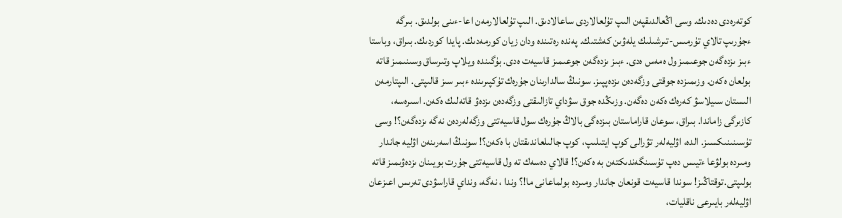كوتەرەدى دەدىك. وسى اڭعالدىقپەن الىپ تۇلعالاردى ساعالادىق. الىپ تۇلعالارمەن اعا-ءىنى بولدىق. بىرگە ءجۇرىپ تالاي تۇرمىس-تىرشىلىك يلەۋىن كەشتىك. پەندە رەتىندە ودان زيان كورمەدىك. پايدا كوردىك. بىراق، وباستا ءبىز ىزدەگەن جوعىمىز ول ەمەس ەدى. ءبىز ىزدەگەن جوعىمىز قاسيەت ەدى. بۇگىندە ويلاپ وتىرساق وسىنىمىز قاتە بولعان ەكەن. وزىمىزدە جوقتى وزگەدەن ىزدەپپىز. سونىڭ سالدارىنان جۇرەك تۇكپىرىندە ءبىر سىز قالىپتى. الىپتارمەن الىستان سىيلاسۋ كەرەك ەكەن دەگەن. وزىڭدە جوق سۋداي تازالىقتى وزگەدەن ىزدەۋ قاتەلىك ەكەن. اسىرەسە، كازىرگى زاماندا. بىراق، سوعان قاراماستان بىزدەگى بالاڭ جۇرەك سول قاسيەتتى وزگەلەردەن نەگە ىزدەگەن؟! وسى تۇسىنىنىكسىز. الدە، اۋليەلەر تۋرالى كوپ ايتىلىپ، كوپ جالىلعاندىقتان با ەكەن؟! سونىڭ اسەرىنەن اۋليە جاندار ومىردە بولۋعا ءتيىس دەپ تۇسىنگەندىكتەن بە ەكەن؟! قالاي دەسەك تە ول قاسيەتتى جۇرت بويىنان ىزدەۋىمىز قاتە بولىپتى.توقتاڭىز! سوندا قاسيەت قونعان جاندار ومىردە بولماعانى ما!؟ وندا ، نەگە، ونداي قاراسۋدى تەرىس اعىزعان اۋليەلەر بايىرعى ناقليات،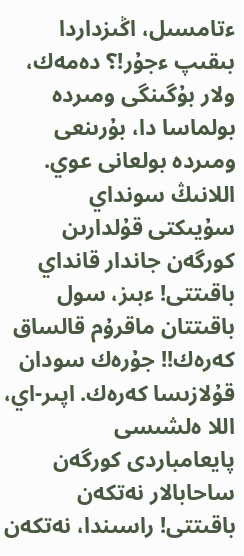ءتامسىل، اڭىزداردا بىقىپ ءجۇر!؟ دەمەك، ولار بۇگىنگى ومىردە بولماسا دا، بۇرىنعى ومىردە بولعانى عوي. اللانىڭ سونداي سۇيىكتى قۇلدارىن كورگەن جاندار قانداي باقىتتى! ءبىز، سول باقىتتان ماقرۇم قالساق كەرەك!! جۇرەك سودان قۇلازىسا كەرەك. اپىر-اي، اللا ەلشىسى پايعامباردى كورگەن ساحابالار نەتكەن باقىتتى! راسىندا، نەتكەن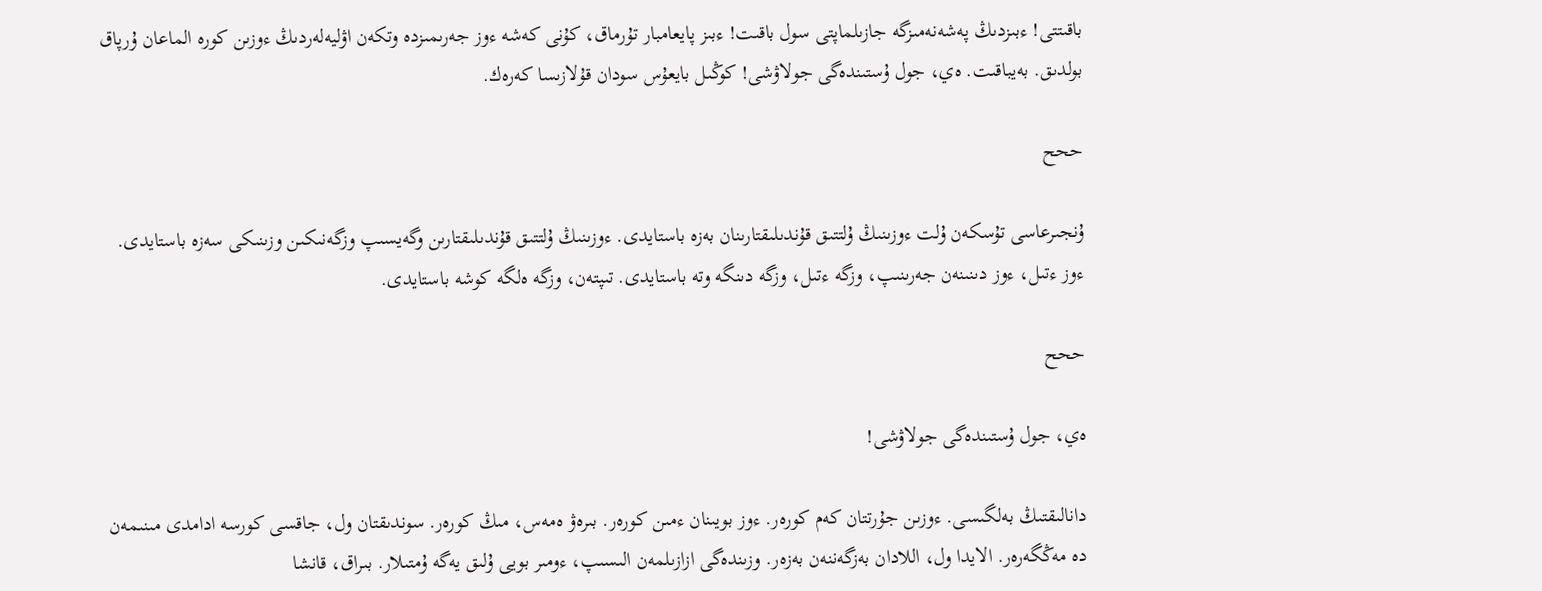باقىتتى! ءبىزدىڭ پەشەنەمىزگە جازىلماپتى سول باقىت! ءبىز پايعامبار تۇرماق، كۇنى كەشە ءوز جەرىمىزدە وتكەن اۋليەلەردىڭ ءوزىن كورە الماعان ۇرپاق بولدىق. بەيباقىت. ەي، جول ۇستىندەگى جولاۋشى! كوڭىل بايعۇس سودان قۇلازىسا كەرەك.

ححح

ۇنجىرعاسى تۇسكەن ۇلت ءوزىنىڭ ۇلتتىق قۇندىلىقتارىنان بەزە باستايدى. ءوزىنىڭ ۇلتتىق قۇندىلىقتارىن وگەيسىپ وزگەنىكىن وزىنىكى سەزە باستايدى. ءوز ءتىل، ءوز دىنىنەن جەرىنىپ، وزگە ءتىل، وزگە دىنگە وتە باستايدى. تىپتەن، وزگە ەلگە كوشە باستايدى.

ححح

ەي، جول ۇستىندەگى جولاۋشى!

دانالىقتىڭ بەلگىسى. ءوزىن جۇرتتان كەم كورەر. ءوز بويىنان ءمىن كورەر. بىرەۋ ەمەس، مىڭ كورەر. سوندىقتان ول، جاقسى كورسە ادامدى مىنىمەن دە مەڭگەرەر. الايدا ول، اللادان بەزگەننەن بەزەر. وزىندەگى ازازىلمەن الىسىپ، ءومىر بويى ۇلىق يەگە ۇمتىلار. بىراق، قانشا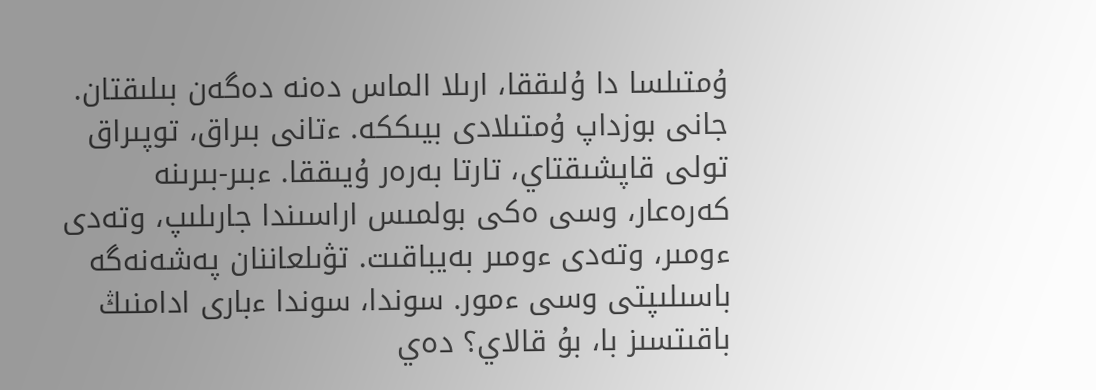ۇمتىلسا دا ۇلىققا، ارىلا الماس دەنە دەگەن بىلىقتان. جانى بوزداپ ۇمتىلادى بيىككە. ءتانى بىراق، توپىراق تولى قاپشىقتاي، تارتا بەرەر ۇيىققا. ءبىر-بىرىنە كەرەعار، وسى ەكى بولمىس اراسىندا جارىلىپ، وتەدى ءومىر، وتەدى ءومىر بەيباقىت. تۋىلعاننان پەشەنەگە باسىلىپتى وسى ءمور. سوندا، سوندا ءبارى ادامنىڭ باقىتسىز با، بۇ قالاي؟ دەي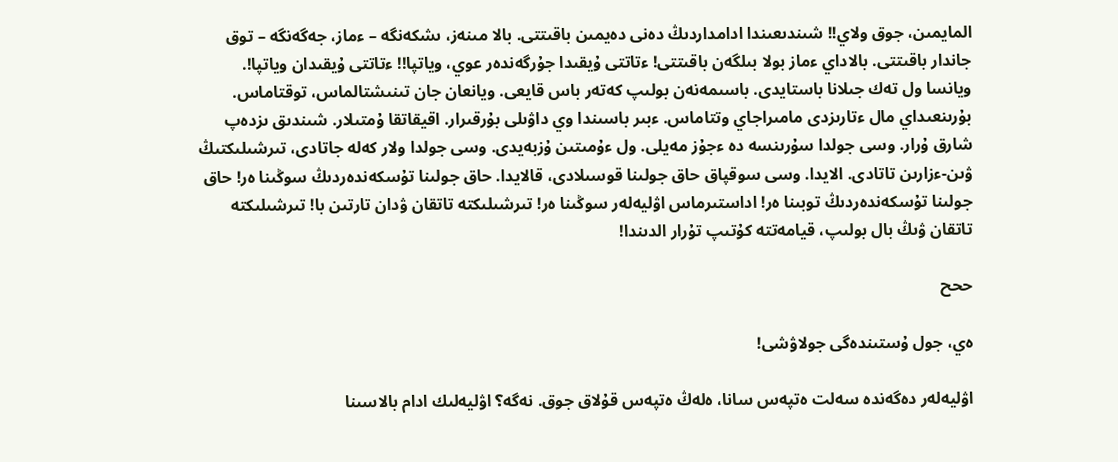المايمىن، جوق ولاي!! شىندىعىندا ادامداردىڭ دەنى دەيمىن باقىتتى. بالا مىنەز، ىشكەنگە – ءماز، جەگەنگە – توق جاندار باقىتتى. بالاداي ءماز بولا بىلگەن باقىتتى! ءتاتتى ۇيقىدا جۇرگەندەر عوي، وياتپا!! ءتاتتى ۇيقىدان وياتپا!. ويانسا ول تەك جىلانا باستايدى. باسىمەنەن بولىپ كەتەر باس قايعى. ويانعان جان تىنىشتالماس، توقتاماس. بۇرىنعىداي مال ءتارىزدى مامىراجاي وتتاماس. ءبىر باسىندا وي داۋىلى بۇرقىرار. اقيقاتقا ۇمتىلار. شىندىق ىزدەپ شارق ۇرار. وسى جولدا سۇرىنسە دە ءجۇز مەيلى. ول ءۇمىتىن ۇزبەيدى. وسى جولدا ولار كەلە جاتادى، تىرشىلىكتىڭ ۋىن-ءزارىن تاتادى. الايدا. وسى سوقپاق حاق جولىنا قوسىلادى، قالايدا. حاق جولىنا تۇسكەندەردىڭ سوڭىنا ەر! حاق جولىنا تۇسكەندەردىڭ توبىنا ەر! اداستىرماس اۋليەلەر سوڭىنا ەر! تىرشىلىكتە تاتقان ۋدان تارتىن با! تىرشىلىكتە تاتقان ۋىڭ بال بولىپ، قيامەتتە كۇتىپ تۇرار الدىندا!

ححح

ەي، جول ۇستىندەگى جولاۋشى!

اۋليەلەر دەگەندە سەلت ەتپەس سانا، ەلەڭ ەتپەس قۇلاق جوق. نەگە؟ اۋليەلىك ادام بالاسىنا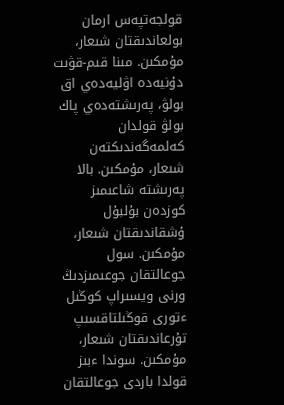قولجەتپەس ارمان بولعاندىقتان شىعار، مۇمكىن. مىنا قىم-قۋىت دۇنيەدە اۋليەدەي اق بولۋ، پەرىشتەدەي پاك بولۋ قولدان كەلمەگەندىكتەن شىعار، مۇمكىن. بالا پەرىشتە شاعىمىز كوزدەن بۇلبۇل ۇشقاندىقتان شىعار، مۇمكىن. سول جوعالتقان جوعىمىزدىڭ ورنى ويسىراپ كوڭىل ءتورى قوڭىلتاقسىپ تۇرعاندىقتان شىعار، مۇمكىن. سوندا ءبىز قولدا باردى جوعالتقان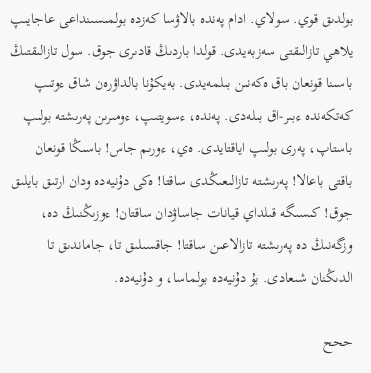بولدىق قوي. سولاي. ادام پەندە بالاۋسا كەزدە بولمىسىنداعى عاجايىپ يلاھي تازالىقتى سەزبەيدى. قولدا باردىڭ قادىرى جوق. سول تازالىقتىڭ باسىنا قونعان باق ەكەنىن بىلمەيدى. بەيكۇنا بالداۋرەن شاق ءوتىپ كەتكەندە ءبىر-اق بىلەدى. پەندە، ءسويتىپ، ءومىرىن پەرىشتە بولىپ باستاپ، پەرى بولىپ اياقتايدى. ەي، ءورىم جاس! باسىڭا قونعان باقتى باعالا! پەرىشتە تازالىعىڭدى ساقتا! ەكى دۇنيەدە ودان ارتىق بايلىق جوق! كىسىگە قىلداي قيانات جاساۋدان ساقتان! ءوزىڭنىڭ دە، وزگەنىڭ دە پەرىشتە تازالاعىن ساقتا! جاقسىلىق تا، جاماندىق تا الدىڭنان شىعادى. بۇ دۇنيەدە بولماسا، و دۇنيەدە.

ححح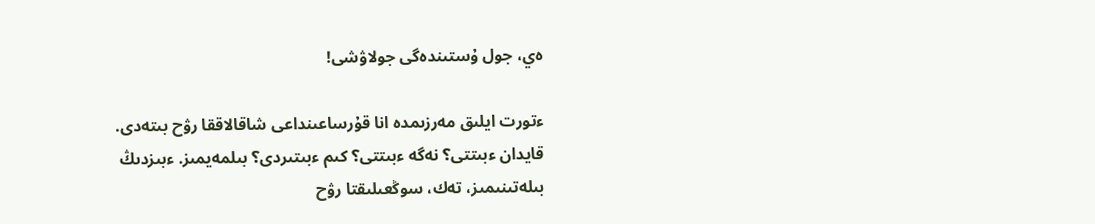ەي، جول ۇستىندەگى جولاۋشى!

ءتورت ايلىق مەرزىمدە انا قۇرساعىنداعى شاقالاققا رۋح بىتەدى. قايدان ءبىتتى؟ نەگە ءبىتتى؟ كىم ءبىتىردى؟ بىلمەيمىز. ءبىزدىڭ بىلەتىنىمىز، تەك، سوڭعىلىقتا رۋح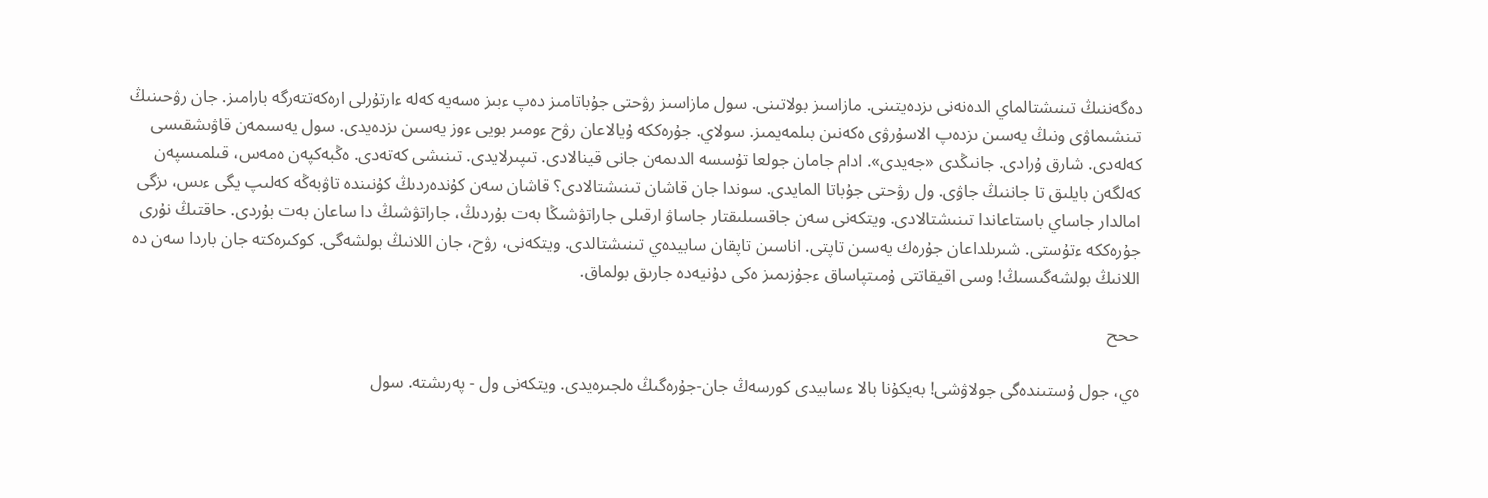دەگەننىڭ تىنىشتالماي الدەنەنى ىزدەيتىنى. مازاسىز بولاتىنى. سول مازاسىز رۋحتى جۇباتامىز دەپ ءبىز ەسەيە كەلە ءارتۇرلى ارەكەتتەرگە بارامىز. جان رۋحىنىڭ تىنشىماۋى ونىڭ يەسىن ىزدەپ الاسۇرۋى ەكەنىن بىلمەيمىز. سولاي. جۇرەككە ۇيالاعان رۋح ءومىر بويى ءوز يەسىن ىزدەيدى. سول يەسىمەن قاۋىشقىسى كەلەدى. شارق ۇرادى. جانىڭدى «جەيدى». ادام جامان جولعا تۇسسە الدىمەن جانى قينالادى. تىپىرلايدى. تىنىشى كەتەدى. ەڭبەكپەن ەمەس، قىلمىسپەن كەلگەن بايلىق تا جاننىڭ جاۋى. ول رۋحتى جۇباتا المايدى. سوندا جان قاشان تىنىشتالادى؟ قاشان سەن كۇندەردىڭ كۇنىندە تاۋبەڭە كەلىپ يگى ءىس، ىزگى امالدار جاساي باستاعاندا تىنىشتالادى. ويتكەنى سەن جاقسىلىقتار جاساۋ ارقىلى جاراتۋشىڭا بەت بۇردىڭ، جاراتۋشىڭ دا ساعان بەت بۇردى. حاقتىڭ نۇرى جۇرەككە ءتۇستى. شىرىلداعان جۇرەك يەسىن تاپتى. اناسىن تاپقان سابيدەي تىنىشتالدى. ويتكەنى، رۋح، جان اللانىڭ بولشەگى. كوكىرەكتە جان باردا سەن دە اللانىڭ بولشەگىسىڭ! وسى اقيقاتتى ۇمىتپاساق ءجۇزىمىز ەكى دۇنيەدە جارىق بولماق.

ححح

ەي، جول ۇستىندەگى جولاۋشى! بەيكۇنا بالا ءسابيدى كورسەڭ جان-جۇرەگىڭ ەلجىرەيدى. ويتكەنى ول - پەرىشتە. سول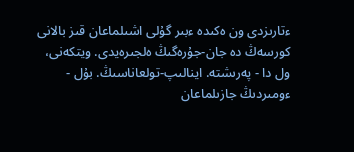ءتارىزدى ون ەكىدە ءبىر گۇلى اشىلماعان قىز بالانى كورسەڭ دە جان-جۇرەگىڭ ەلجىرەيدى. ويتكەنى، ول دا - پەرىشتە. اينالىپ-تولعاناسىڭ. بۇل - ءومىردىڭ جازىلماعان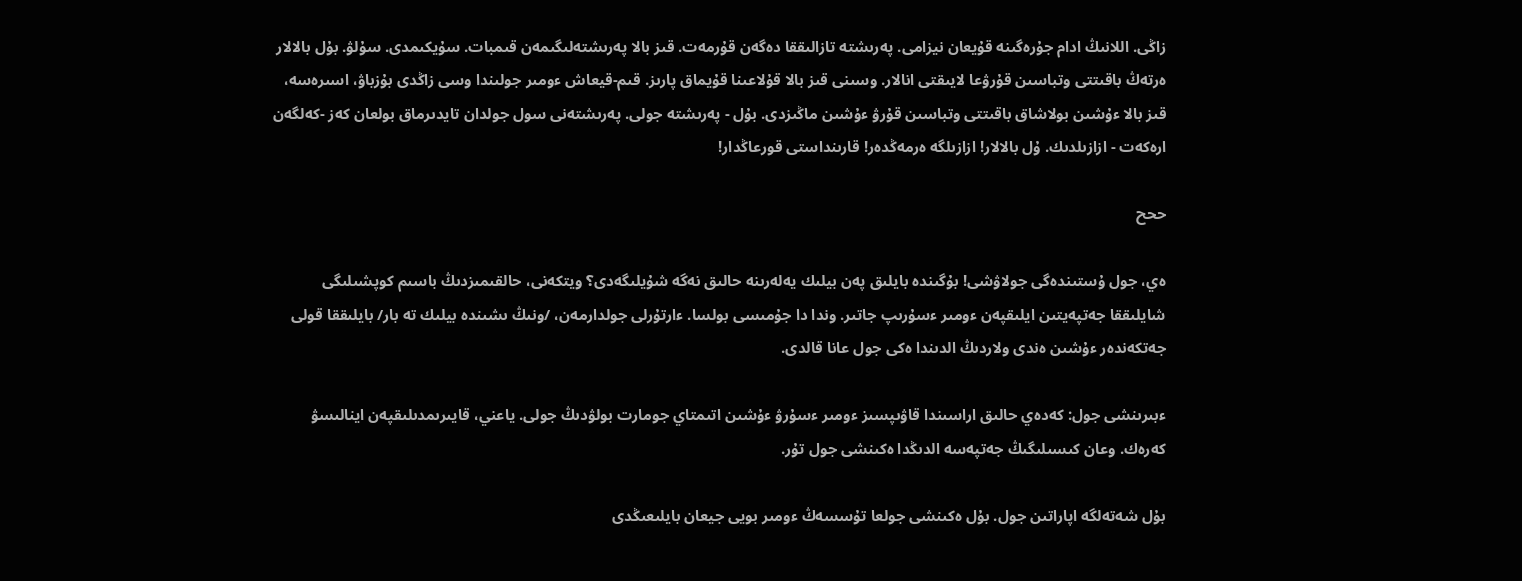زاڭى. اللانىڭ ادام جۇرەگىنە قۇيعان نيزامى. پەرىشتە تازالىققا دەگەن قۇرمەت. قىز بالا پەرىشتەلىگىمەن قىمبات. سۇيكىمدى. سۇلۋ. بۇل بالالار ەرتەڭ باقىتتى وتباسىن قۇرۋعا لايىقتى انالار. وسىنى قىز بالا قۇلاعىنا قۇيماق پارىز. قىم-قيعاش ءومىر جولىندا وسى زاڭدى بۇزباۋ، اسىرەسە، قىز بالا ءۇشىن بولاشاق باقىتتى وتباسىن قۇرۋ ءۇشىن ماڭىزدى. بۇل - پەرىشتە جولى. پەرىشتەنى سول جولدان تايدىرماق بولعان كەز -كەلگەن ارەكەت - ازازىلدىك. ۇل بالالار! ازازىلگە ەرمەڭدەر! قارىنداستى قورعاڭدار!

ححح

ەي، جول ۇستىندەگى جولاۋشى! بۇگىندە بايلىق پەن بيلىك يەلەرىنە حالىق نەگە شۇيلىگەدى؟ ويتكەنى، حالقىمىزدىڭ باسىم كوپشىلىگى شايلىققا جەتپەيتىن ايلىقپەن ءومىر ءسۇرىپ جاتىر. وندا دا جۇمىسى بولسا. ءارتۇرلى جولدارمەن، /ونىڭ ىشىندە بيلىك تە بار/ بايلىققا قولى جەتكەندەر ءۇشىن ەندى ولاردىڭ الدىندا ەكى جول عانا قالدى.

ءبىرىنشى جول: كەدەي حالىق اراسىندا قاۋىپسىز ءومىر ءسۇرۋ ءۇشىن اتىمتاي جومارت بولۋدىڭ جولى. ياعني، قايىرىمدىلىقپەن اينالىسۋ كەرەك. وعان كىسىلىگىڭ جەتپەسە الدىڭدا ەكىنشى جول تۇر.

بۇل شەتەلگە اپاراتىن جول. بۇل ەكىنشى جولعا تۇسسەڭ ءومىر بويى جيعان بايلىعىڭدى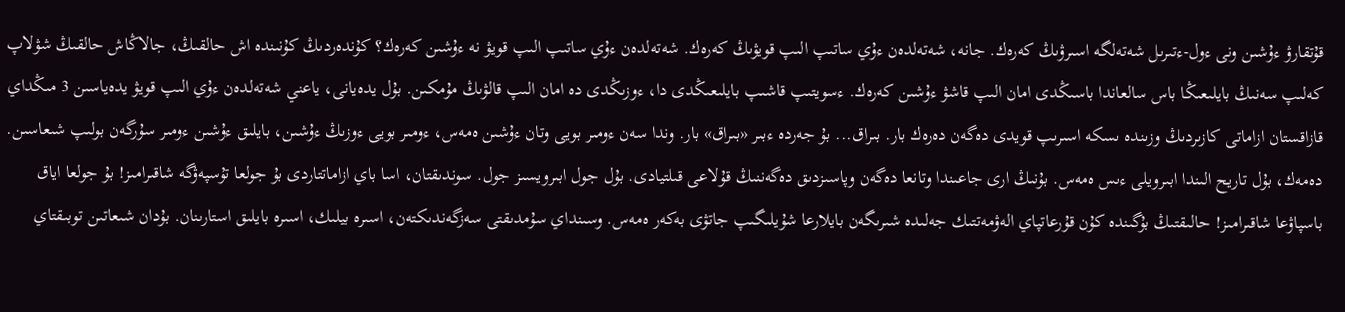قۇتقارۋ ءۇشىن ونى ءول-ءتىرىل شەتەلگە اسىرۋىڭ كەرەك. جانە، شەتەلدەن ءۇي ساتىپ الىپ قويۋىڭ كەرەك. شەتەلدەن ءۇي ساتىپ الىپ قويۋ نە ءۇشىن كەرەك؟ كۇندەردىڭ كۇنىندە اش حالقىڭ، جالاڭاش حالقىڭ شۋلاپ كەلىپ سەنىڭ بايلىعىڭا باس سالعاندا باسىڭدى امان الىپ قاشۋ ءۇشىن كەرەك. ءسويتىپ قاشىپ بايلىعىڭدى دا، ءوزىڭدى دە امان الىپ قالۋىڭ مۇمكىن. بۇل يدەيانى، ياعني شەتەلدەن ءۇي الىپ قويۋ يدەياسىن 3 مىڭداي قازاقستان ازاماتى كازىردىڭ وزىندە ىسكە اسىرىپ قويدى دەگەن دەرەك بار. بىراق... بۇ جەردە ءبىر «بىراق» بار. وندا سەن ءومىر بويى وتان ءۇشىن ەمەس، ءومىر بويى ءوزىڭ ءۇشىن، بايلىق ءۇشىن ءومىر سۇرگەن بولىپ شىعاسىن. دەمەك، بۇل تاريح الىندا ابىرويلى ءىس ەمەس. بۇنىڭ ارى جاعىندا وتانعا دەگەن وپاسىزدىق دەگەننىڭ قۇلاعى قىلتيادى. بۇل جول ابىرويسىز جول. سوندىقتان، اسا باي ازاماتتاردى بۇ جولعا تۇسپەۋگە شاقىرامىز! بۇ جولعا اياق باسپاۋعا شاقىرامىز! حالىقتىڭ بۇگىندە كۇن قۇرعاتپاي الەۋمەتتىك جەلىدە شىرىگەن بايلارعا شۇيلىگىپ جاتۋى بەكەر ەمەس. وسىنداي سۇمدىقتى سەزگەندىكتەن، اسىرە بيلىك، اسىرە بايلىق استارىنان. بۇدان شىعاتىن توبىقتاي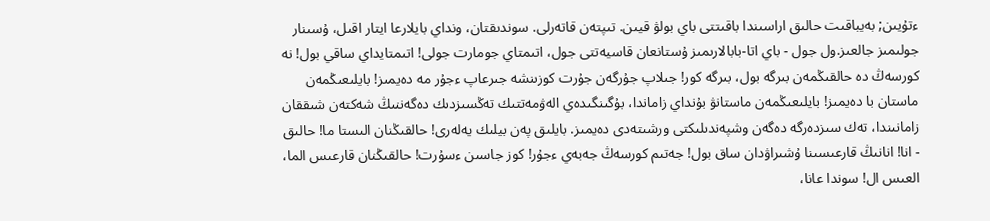ءتۇيىن; بەيباقىت حالىق اراسىندا باقىتتى باي بولۋ قيىن. تىپتەن قاتەرلى. سوندىقتان، ونداي بايلارعا ايتار اقىل، ۇسىنار جولىمىز جالعىز.ول جول - باي اتا-بابالارىمىز ۇستانعان قاسيەتتى جول، اتىمتاي جومارت جولى! اتىمتايداي ساقي بول! نە كورسەڭ دە حالقىڭمەن بىرگە بول، بىرگە كور! جىلاپ جۇرگەن جۇرت كوزىنشە جىرعاپ ءجۇر مە دەيمىز! بايلىعىڭمەن ماستان با دەيمىز! بايلىعىڭمەن ماستانۋ بۇنداي زاماندا، بۇگىنگىدەي الەۋمەتتىك تەڭسىزدىك دەگەننىڭ شەكتەن شىققان زامانىندا، تەك سىزدەرگە دەگەن وشپەندىلىكتى ورشىتەدى دەيمىز. بايلىق پەن بيلىك يەلەرى! حالقىڭنان الىستا ما! حالىق - انا! انانىڭ قارعىسىنا ۇشىراۋدان ساق بول! جەتىم كورسەڭ جەبەي ءجۇر! كوز جاسىن ءسۇرت! حالقىڭنان قارعىس الما، العىس ال! سوندا عانا،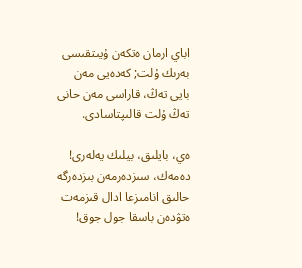اباي ارمان ەتكەن ۇيىتقىسى بەرىك ۇلت; كەدەيى مەن بايى تەڭ، قاراسى مەن حانى تەڭ ۇلت قالىپتاسادى.

ەي، بايلىق، بيلىك يەلەرى! دەمەك، سىزدەرمەن بىزدەرگە حالىق انامىزعا ادال قىزمەت ەتۋدەن باسقا جول جوق!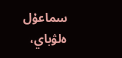سماعۇل ەلۋباي،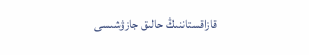قازاقستاننىڭ حالىق جازۋشىسى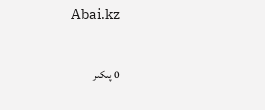Abai.kz

0 پىكىر